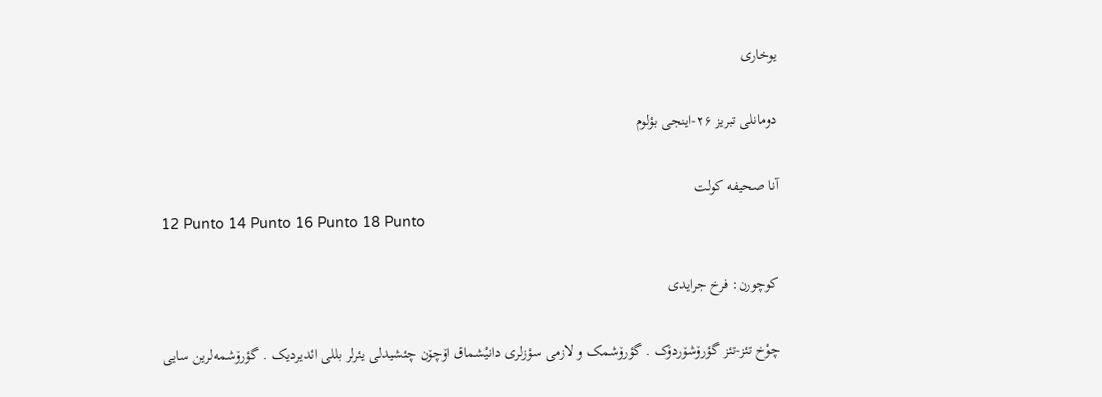یوخاری

دومانلی تبریز ۲۶-اینجی بؤلوم

آنا صحیفه کولت
12 Punto 14 Punto 16 Punto 18 Punto

کوچورن: فرخ جرایدی

چوْخ تئز-تئز گؤرۆشۆردۆک . گؤرۆشمک و لازمی سؤزلری دانیْشماق اۆچۆن چئشیدلی یئرلر بللی ائدیردیک . گؤرۆشمه‌لرین سایی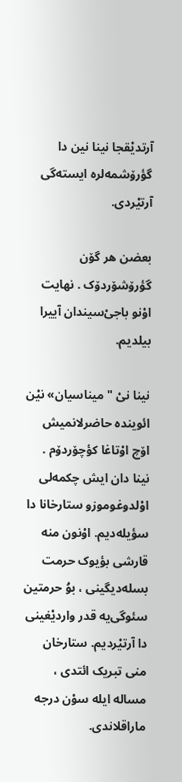آرتدیْقجا نینا نین دا گؤرۆشمه‌لره ایسته‌گی آرتیْردی.

بعضن هر گۆن گؤرۆشۆردۆک . نهایت اوْنو باجیْ‌سیندان آییرا بیلدیم.

نینا نیْ " میناسیان» نیْن ائوینده حاضرلانمیش اۆچ اوْتاغا کؤچۆردۆم . نینا دان ایش چکمه‌لی اوْلدوغوموزو ستارخانا دا سؤیله‌دیم. اوْنون منه قارشی بؤیوک حرمت بسله‌دیگینی ، بوُ حرمتین سئوگی‌یه قدر واردیْغینی دا آرتیْردیم. ستارخان منی تبریک ائتدی ، مساله ایله سوْن درجه ماراقلاندی.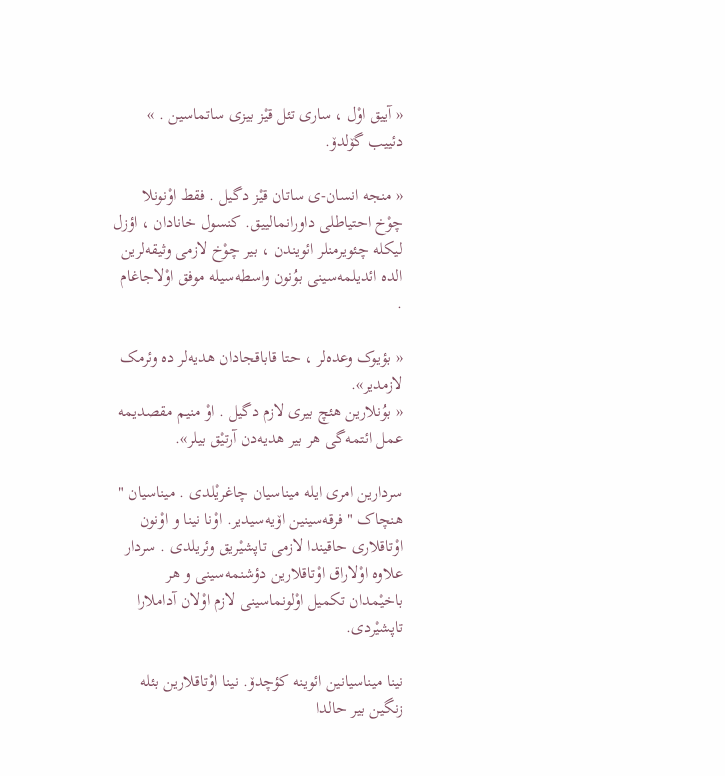« آییق اوْل ، ساری تئل قیْز بیزی ساتماسین . » دئییب گۆلدۆ.

« منجه انسان-ی ساتان قیْز دگیل . فقط اوْنونلا چوْخ احتیاطلی داورانمالییق. کنسول خانادان ، اؤزل لیکله چئویرمنلر ائویندن ، بیر چوْخ لازمی وثیقه‌لرین الده ائدیلمه‌سینی بوُنون واسطه‌سیله موفق اوْلاجاغام .

« بؤیوک وعده‌لر ، حتا قاباقجادان هدیه‌لر ده وئرمک لازمدیر».
« بوُنلارین هئچ بیری لازم دگیل . اوْ منیم مقصدیمه عمل ائتمه‌گی هر بیر هدیه‌دن آرتیْق بیلر».

سردارین امری ایله میناسیان چاغریْلدی . میناسیان " هنچاک " فرقه‌سینین اۆیه‌سیدیر. اوْنا نینا و اوْنون اوْتاقلاری حاقیندا لازمی تاپشیْریق وئریلدی . سردار علاوه اوْلاراق اوْتاقلارین دؤشنمه‌سینی و هر باخیْمدان تکمیل اوْلونماسینی لازم اوْلان آداملارا تاپشیْردی.

نینا میناسیانین ائوینه کؤچدۆ. نینا اوْتاقلارین بئله زنگین بیر حالدا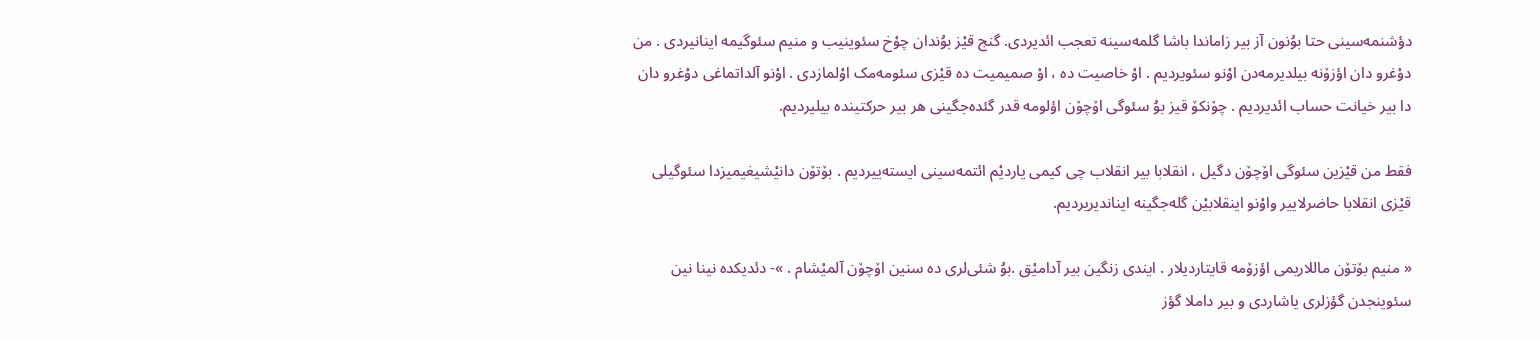دؤشنمه‌سینی حتا بوُنون آز بیر زاماندا باشا گلمه‌سینه تعجب ائدیردی. گنج قیْز بوُندان چوْخ سئوینیب و منیم سئوگیمه اینانیردی . من دوْغرو دان اؤزۆنه بیلدیرمه‌دن اوْنو سئویردیم . اوْ خاصیت ده ، اوْ صمیمیت ده قیْزی سئومه‌مک اوْلمازدی . اوْنو آلداتماغی دوْغرو دان دا بیر خیانت حساب ائدیردیم . چۆنکۆ قیز بوُ سئوگی اۆچۆن اؤلومه قدر گئده‌جگینی هر بیر حرکتینده بیلیردیم.

فقط من قیْزین سئوگی اۆچۆن دگیل ، انقلابا بیر انقلاب چی کیمی یاردیْم ائتمه‌سینی ایسته‌ییردیم . بۆتۆن دانیْشیغیمیزدا سئوگیلی قیْزی انقلابا حاضرلاییر واوْنو اینقلابیْن گله‌جگینه ایناندیریردیم.

« منیم بۆتۆن ماللاریمی اؤزۆمه قایتاردیلار . ایندی زنگین بیر آدامیْق .بوُ شئی‌لری ده سنین اۆچۆن آلمیْشام . »- دئدیکده نینا نین سئوینجدن گؤزلری یاشاردی و بیر داملا گؤز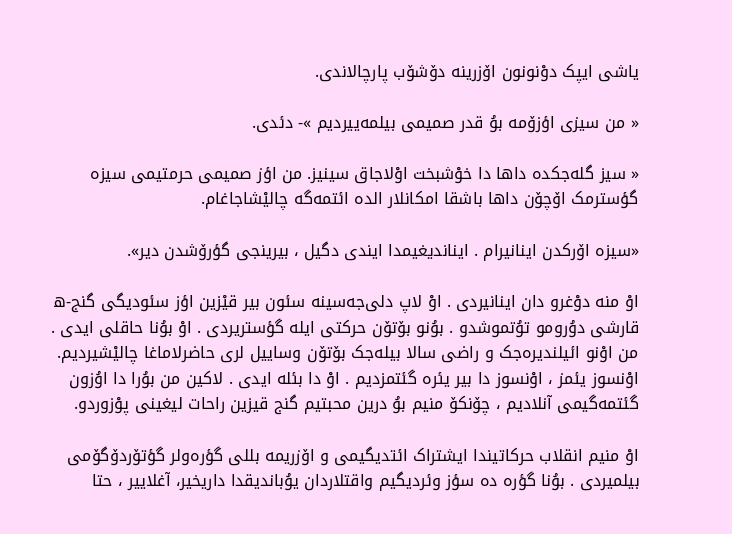یاشی ایپک دوْنونون اۆزرینه دۆشۆب پارچالاندی.

« من سیزی اؤزۆمه بوُ قدر صمیمی بیلمه‌ییردیم »- دئدی.

« سیز گله‌جکده داها دا خوْشبخت اوْلاجاق سینیز. من اؤز صمیمی حرمتیمی سیزه گؤسترمک اۆچۆن داها باشقا امکانلار الده ائتمه‌گه چالیْشاجاغام.

«سیزه اۆرکدن اینانیرام . ایناندیغیمدا ایندی دگیل ، بیرینجی گؤرۆشدن دیر».

اوْ منه دوْغرو دان اینانیردی . اوْ لاپ دلی‌جه‌سینه سئون بیر قیْزین اؤز سئودیگی گنج-ه قارشی دوُرومو توُتموشدو . بوُنو بۆتۆن حرکتی ایله گؤستریردی . اوْ بوُنا حاقلی ایدی . من اوْنو ائیلندیره‌جک و راضی سالا بیله‌جک بۆتۆن وساییل لری حاضرلاماغا چالیْشیردیم. اوْنسوز یئمز ، اوْنسوز دا بیر یئره گئتمزدیم . اوْ دا بئله ایدی . لاکین من بوُرا دا اوُزون گئتمه‌گیمی آنلادیم ، چۆنکۆ منیم بوُ درین محبتیم گنج قیزین راحات لیغینی پوْزوردو.

اوْ منیم انقلاب حرکاتیندا ایشتراک ائتدیگیمی و اۆزریمه بللی گؤره‌ولر گؤتۆردۆگۆمی بیلمیردی . بوُنا گؤره ده سؤز وئردیگیم واقتلاردان یوُباندیقدا داریخیر، آغلاییر ، حتا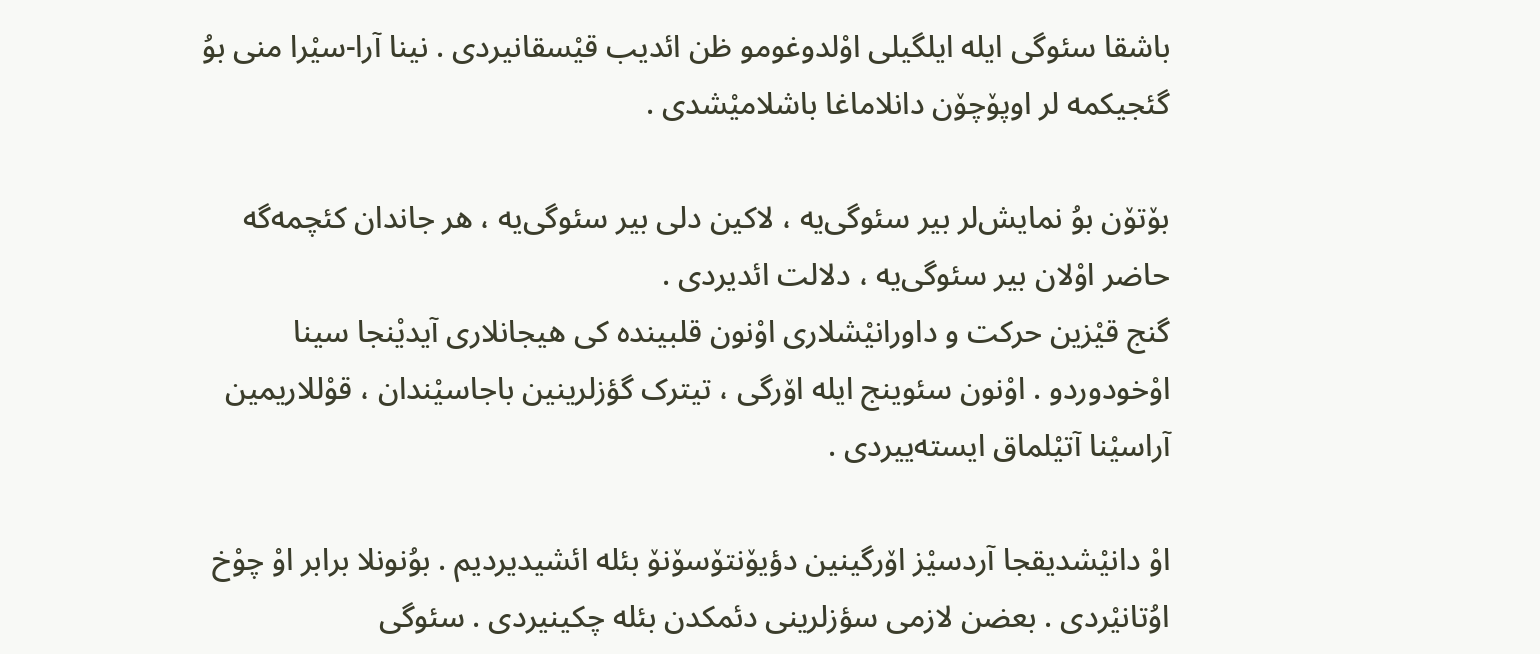باشقا سئوگی ایله ایلگیلی اوْلدوغومو ظن ائدیب قیْسقانیردی . نینا آرا-سیْرا منی بوُ گئجیکمه لر اوپۆچۆن دانلاماغا باشلامیْشدی .

بۆتۆن بوُ نمایش‌لر بیر سئوگی‌یه ، لاکین دلی بیر سئوگی‌یه ، هر جاندان کئچمه‌گه حاضر اوْلان بیر سئوگی‌یه ، دلالت ائدیردی .
گنج قیْزین حرکت و داورانیْشلاری اوْنون قلبینده کی هیجانلاری آیدیْنجا سینا اوْخودوردو . اوْنون سئوینج ایله اۆرگی ، تیترک گؤزلرینین باجاسیْندان ، قوْللاریمین آراسیْنا آتیْلماق ایسته‌ییردی .

اوْ دانیْشدیقجا آردسیْز اۆرگینین دؤیۆنتۆسۆنۆ بئله ائشیدیردیم . بوُنونلا برابر اوْ چوْخ اوُتانیْردی . بعضن لازمی سؤزلرینی دئمکدن بئله چکینیردی . سئوگی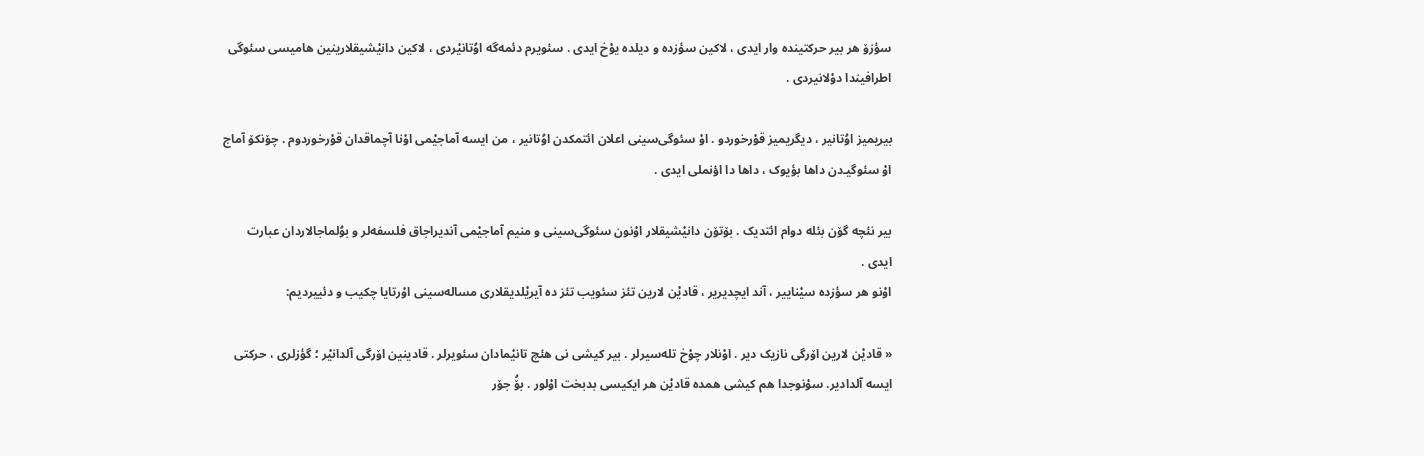سؤزۆ هر بیر حرکتینده وار ایدی ، لاکین سؤزده و دیلده یوْخ ایدی . سئویرم دئمه‌گه اوُتانیْردی ، لاکین دانیْشیقلارینین هامیسی سئوگی اطرافیندا دوْلانیردی .

بیریمیز اوُتانیر ، دیگریمیز قوْرخوردو . اوْ سئوگی‌سینی اعلان ائتمکدن اوُتانیر ، من ایسه آماجیْمی اوْنا آچماقدان قوْرخوردوم . چۆنکۆ آماج اوْ سئوگیـ‌دن داها بؤیوک ، داها دا اؤنملی ایدی .

بیر نئچه گۆن بئله دوام ائتدیک . بۆتۆن دانیْشیقلار اوْنون سئوگی‌سینی و منیم آماجیْمی آندیراجاق فلسفه‌لر و بوُلماجالاردان عبارت ایدی .
اوْنو هر سؤزده سیْناییر ، آند ایچدیریر ، قادیْن لارین تئز سئویب تئز ده آیریْلدیقلاری مساله‌سینی اوْرتایا چکیب و دئییردیم:

« قادیْن لارین اۆرگی نازیک دیر . اوْنلار چوْخ تله‌سیرلر . بیر کیشی نی هئچ تانیْمادان سئویرلر . قادینین اۆرگی آلدانیْر ؛ گؤزلری ، حرکتی ایسه آلدادیر. سوْنوجدا هم کیشی همده قادیْن هر ایکیسی بدبخت اوْلور . بۆُ جۆر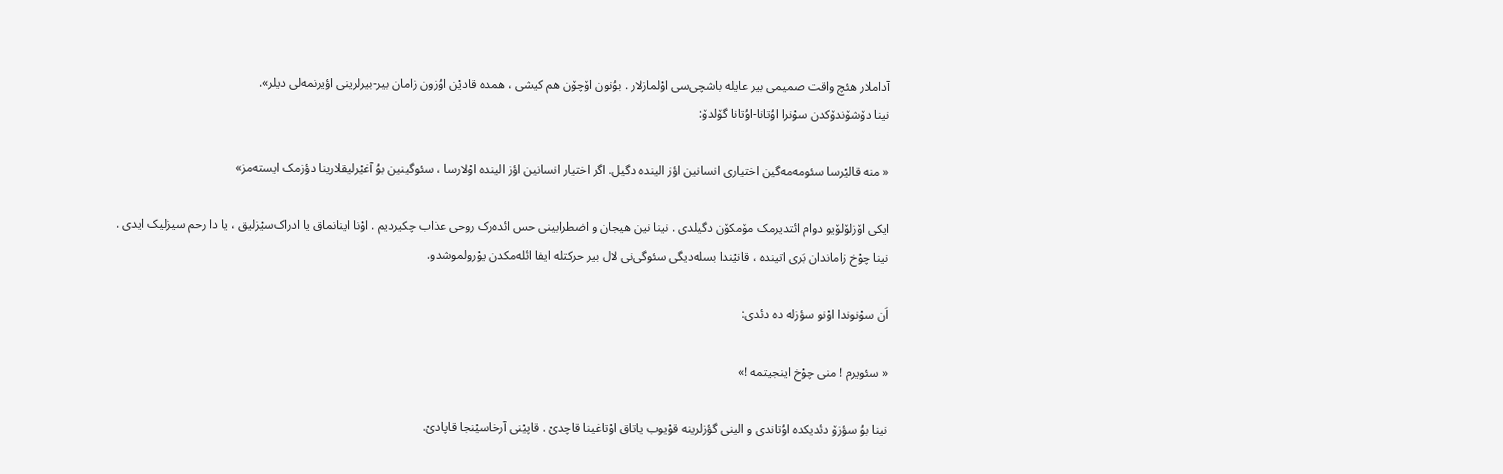آداملار هئچ واقت صمیمی بیر عایله باشچی‌سی اوْلمازلار . بوُنون اۆچۆن هم کیشی ، همده قادیْن اوُزون زامان بیر-بیرلرینی اؤیرنمه‌لی دیلر».
نینا دۆشۆندۆکدن سوْنرا اوُتانا-اوُتانا گۆلدۆ:

« منه قالیْرسا سئومه‌مه‌گین اختیاری انسانین اؤز الینده دگیل. اگر اختیار انسانین اؤز الینده اوْلارسا ، سئوگینین بوُ آغیْرلیقلارینا دؤزمک ایسته‌مز»

ایکی اۆزلۆلۆیو دوام ائتدیرمک مۆمکۆن دگیلدی . نینا نین هیجان و اضطرابینی حس ائده‌رک روحی عذاب چکیردیم . اوْنا اینانماق یا ادراک‌سیْزلیق ، یا دا رحم سیزلیک ایدی . نینا چوْخ زاماندان بَری اتینده ، قانیْندا بسله‌دیگی سئوگی‌نی لال بیر حرکتله ایفا ائله‌مکدن یوْرولموشدو.

اَن سوْنوندا اوْنو سؤزله ده دئدی:

« سئویرم ! منی چوْخ اینجیتمه !»

نینا بوُ سؤزۆ دئدیکده اوُتاندی و الینی گؤزلرینه قوْیوب یاتاق اوْتاغینا قاچدیْ . قاپیْنی آرخاسیْنجا قاپادیْ.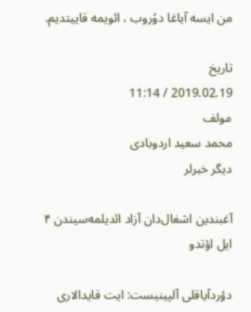من ایسه آیاغا دوُروب ، ائویمه قاییتدیم.

تاریخ
2019.02.19 / 11:14
مولف
محمد سعید اردوبادی
دیگر خبرلر

آغبندین اشغال‌دان آزاد ائدیلمه‌سیندن ۴ ایل اؤتدو

دؤردآیاقلی آلپینیست: ایت قایدالاری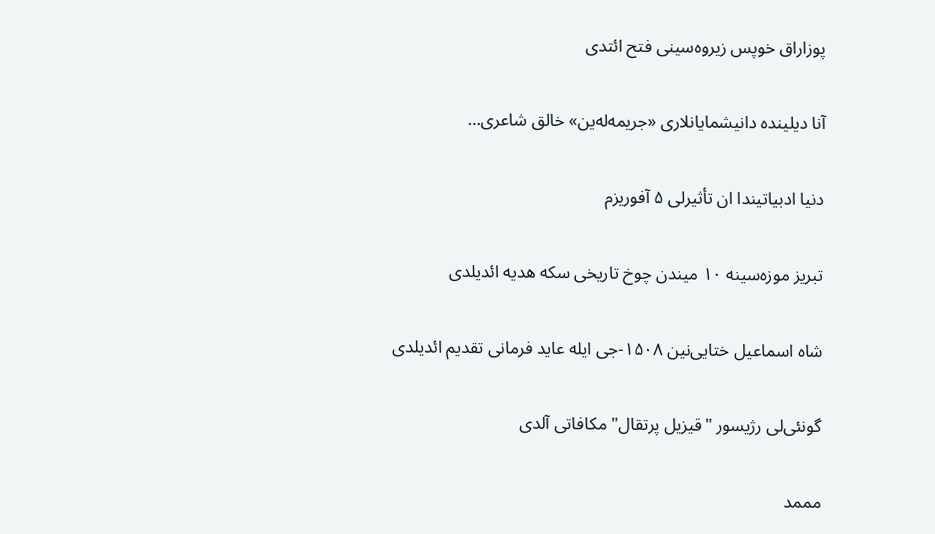پوزاراق خوپس زیروه‌سینی فتح ائتدی

آنا دیلینده دانیشمایانلاری «جریمه‌له‌ین» خالق شاعری…

دنیا ادبیاتیندا ان تأثیرلی ۵ آفوریزم

تبریز موزه‌سینه ۱۰ میندن چوخ تاریخی سکه هدیه ائدیلدی

شاه اسماعیل ختایی‌نین ۱۵۰۸-جی ایله عاید فرمانی تقدیم ائدیلدی

گونئی‌لی رژیسور "قیزیل پرتقال" مکافاتی آلدی

مممد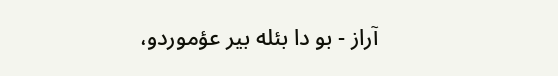آراز - بو دا بئله بیر عؤموردو،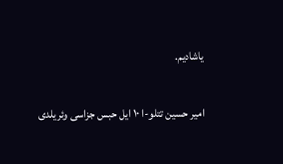یاشادیم.

امیر حسین تتلو-ا ۱۰ ایل حبس جزاسی وئریلدی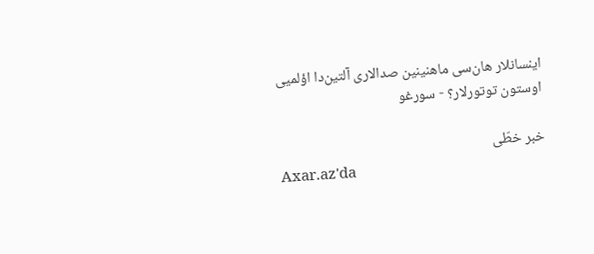اینسانلار هان‌سی ماهنینین صدالاری آلتین‌دا اؤلمیی اوستون توتورلار؟ - سورغو

خبر خطّی
Axar.az'da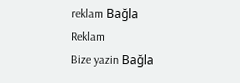reklam Bağla
Reklam
Bize yazin Bağla